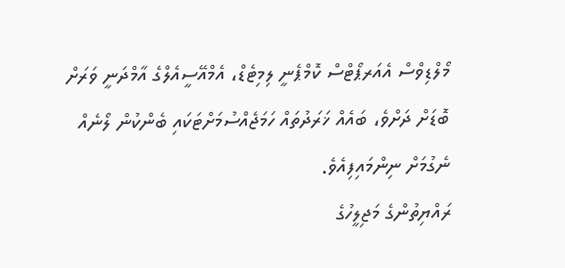މޯލްޑިވްސް އެއަރޕޯޓްސް ކޮމްޕެނީ ލިމިޓެޑް، އެމްއޭސީއެލްގެ އާމްދަނީ ވަރަށް ބޮޑަށް ދަށްވެ، ބައެއް ޚަރަދުތައް ހަމަޖެއްސުމަށްޓަކައި ބެންކުން ލޯނެއް ނެގުމަށް ނިންމައިފިއެވެ.
ރައްޔިތުންގެ މަޖިލީހުގެ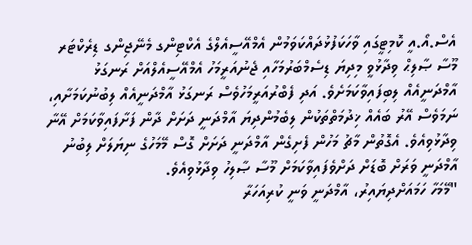އެސް.އޯ.އީ ކޮމިޓީގައި ވާހަކަފުޅުދައްކަވަމުން އެމްއޭސީއެލްގެ އެކްޓިންގ މެނޭޖިންގ ޑިރެކްޓަރ މޫސާ ޞާލިޙް ވިދާޅުވީ މިދިޔަ ޑިސެމްބަރުމަހާއި ޖެނުއަރީމަހު އެމްއޭސީއެލްއަށް ރަނގަޅު އާމްދަނީއެއް ލިބިފައިވާކަމަށެވެ. އަދި ފެބްރުއަރީމަހުވެސް ރަނގަޅު އާމްދަނީއެއް ލިބުނުކަމަށާއި، ނަމަވެސް އޭރު ބައެއް ޚިދުމަތްތަކުން ލިބެމުންދިޔަ އާމްދަނީ ދަށަށް ދާން ފަށާފައިވާކަމަށް އޭނާ ވިދާޅުވިއެވެ. އެގޮތުން މާޗު މަހުން ފެށިގެން އާމްދަނީ ދަށަށް ގޮސް މޭމަހުގެ ނިޔަލަށް ލިބުނު އާމްދަނީ ވަރަށް ބޮޑަށް ދަށްވެފައިވާކަމަށް މޫސާ ޞާލިހު ވިދާޅުވިއެވެ.
"މޭމަހާ ހަމައަށްދިޔައިރު، އާމްދަނީ ވަނީ ކުރިއަހަރާ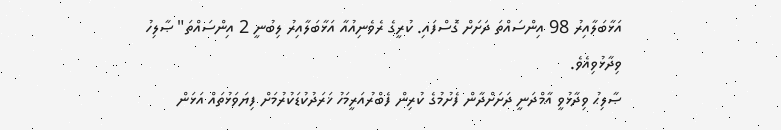އަޅާބަލާއިރު 98 އިންސައްތަ ދަށަށް ގޮސްފައި. ކުރީގެ ރެވެނިއުއާ އަޅާބަލާއިރު ލިބުނީ 2 އިންސައްތަ" ޞާލިހު ވިދާޅުވިއެވެ.
ޞާލިޙު ވިދާޅުވީ އާމްދަނީ ދަށަށްދާން ފެށުމުގެ ކުރިން ފެބްރުއަރީމަހު ޚަރަދުކުޑަކުރުމަށް ފިޔަވަޅުތައް އަޅަން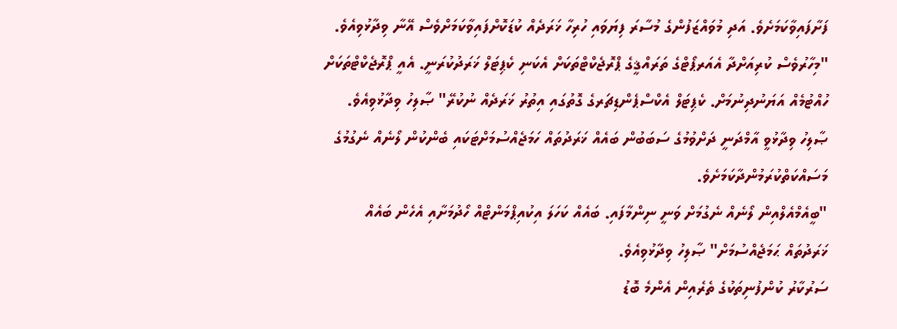ފަށާފައިވާކަމަށެވެ. އަދި މުވައްޒަފުންގެ މުސާރަ ފިޔަވައި ހުރިހާ ޚަރަދެއް ކުޑަކޮށްފައިވާކަމަށްވެސް އޭނާ ވިދާޅުވިއެވެ.
"މިހާރުވެސް ކުރިއަށްދާ އެއަރޕޯޓްގެ ތަރައްޤީގެ ޕްރޮޖެކްޓްތަކަށް އެކަނި ކެޕިޓަލް ޚަރަދުކުރަނީ. އެއީ ޕްރޮޖެކްޓްތަކަށް ހުއްޓުމެއް އަޔަނުދިނުމަށް. ކެޕިޓަލް އެކްސްޕެންޑިޗަރގެ ގޮތުގައި އިތުރު ޚަރަދެއް ނުކުރޭ" ޞާލިހު ވިދާޅުވިއެވެ.
ޞާލިހު ވިދާޅުވީ އާމްދަނީ ދަށްވުމުގެ ސަބަބުން ބައެއް ޚަރަދުތައް ހަމަޖެއްސުމަށްޓަކައި ބެންކުން ލޯނެއް ނެގުމުގެ މަސައްކަތްކުރަމުންދާކަމަށެވެ.
"ބީއެމްއެލްއިން ލޯނެއް ނެގުމަށް ވަނީ ނިންމާފައި. ބައެއް ކަހަލަ އިކުއިޕްމަންޓްއް ހޯދުމަށާއި އެހެން ބައެއް ޚަރަދުތައް ޙަމަޖެއްސުމަށް" ޞާލިހު ވިދާޅުވިއެވެ.
ސަރުކާރު ކުންފުނިތަކުގެ ތެރެއިން އެންމެ ބޮޑު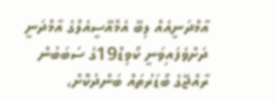އާމްދަނީއެއް ލިބޭ އެމްއޭސީއެލްގެ އާމްދަނީ ދަށްވެފައިވަނީ ކޯވިޑް19ގެ ސަބަބުން ރާއްޖޭގެ ބޯޑަރުތައް ބަންދުކޮށް،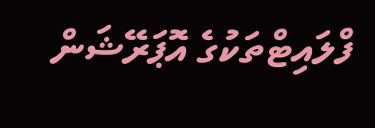ފްލައިޓްތަކުގެ އޮޕަރޭޝަން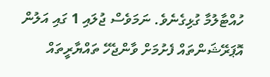ހުއްޓާލުމާ ގުޅިގެނެވެ. ނަމަވެސް ޖުލައި 1 ގައި އަލުން އޮޕަރޭޝަންތައް ފެށުމަށް ވާންޖެހޭ ތައްޔާރީތައް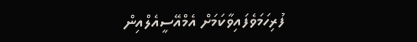ފުރިހަމަވެފައިވާކަމަށް އެމްއޭސީއެލްއިން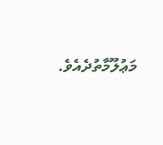މަޢުލޫމާތުދެއެވެ.